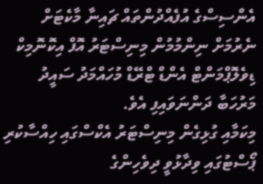އެންސިސްގެ އުފެއްދުންތައް ޗައިނާ މާކެޓަށް ނެރުމަށް ނިންމުމުން މިނިސްޓަރު އޮފް އިކޮނޮމިކް ޑިވެލޮޕްމަންޓް އެންޑް ޓްރޭޑް މުހައްމަދު ސައީދު މަރުހަބާ ދަންނަވައިފި އެވެ.
މިކަމާއި ގުޅިގެން މިނިސްޓަރު އެކްސްގައި ހިއްސާކުރި ޕޯސްޓުގައި ވިދާޅުވީ ދިވެހިންގެ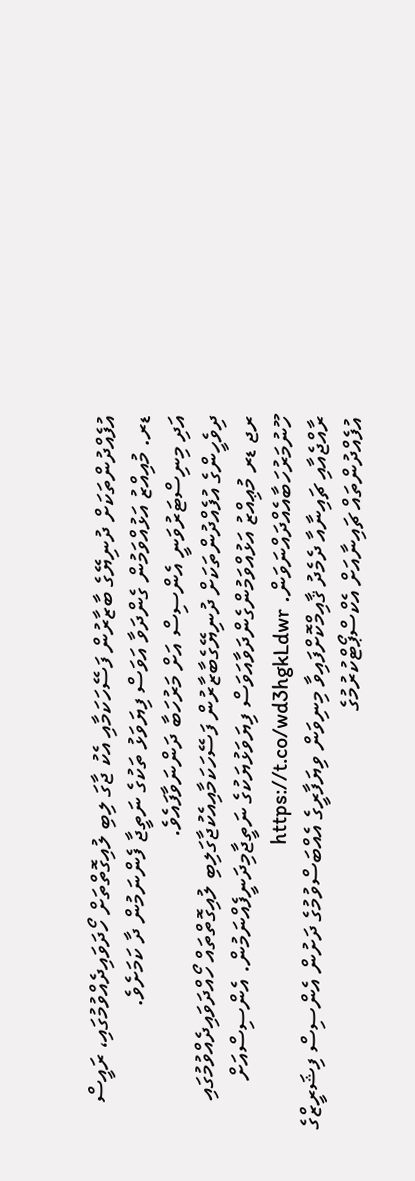އުފެއްދުންތަކަށް ދުނިޔޭގެ ބާޒާރުން ފަސޭހަކަމާއި އެކު ޖާގަ ލިބި ލުއިގޮތްތަށް ހޯދަވައިދެއްވުމުގައި، ރައީސް ޑރ. މުއިއްޒު އަޅުއްވަމުން ގެންދަވާ އަވަސް ފިޔަވަޅު ތަކުގެ ނަތީޖާ ފެންނަމުން ދާ ކަމަށެވެ.
އަދި މިނިސްޓަރުވަނީ އެންސިސް އަށް މަރުހަބާ ދަންނަވާފައެވެ.
ދިވެހީންގެ އުފެއްދުންތަކަށް ދުނިޔޭގެބާޒާރުން ފަސޭހަކަމާއިއެކުޖާގަލިބި ލުއިގޮތްތައް ހޯއްދަވައިދެއްވުމުގައި ރޖ ޑރ މުޢިއްޒު އަޅުއްވަމުންގެންދަވާއަވަސް ފިޔަވަޅުޔަކުގެ ނަތީޖާމިދަނީފެއްނަމުން. އެންސިސްއަށް ހޫނުމަރުހަބާއެއްދައްނަވަން. https://t.co/wd3hgkLdwr
ރާއްޖެއާއި ޗައިނާއާ ދެމެދު ޤާއިމްކޮށްފައިވާ މިނިވަން ވިޔަފާރީގެ އެއްބަސްވުމުގެ ދަށުން އެންސިސް ފިޝަރީޒްގެ އުފެއްދުންތައް ޗައިނާއަށް އެކްސްޕޯޓްކުރުމުގެ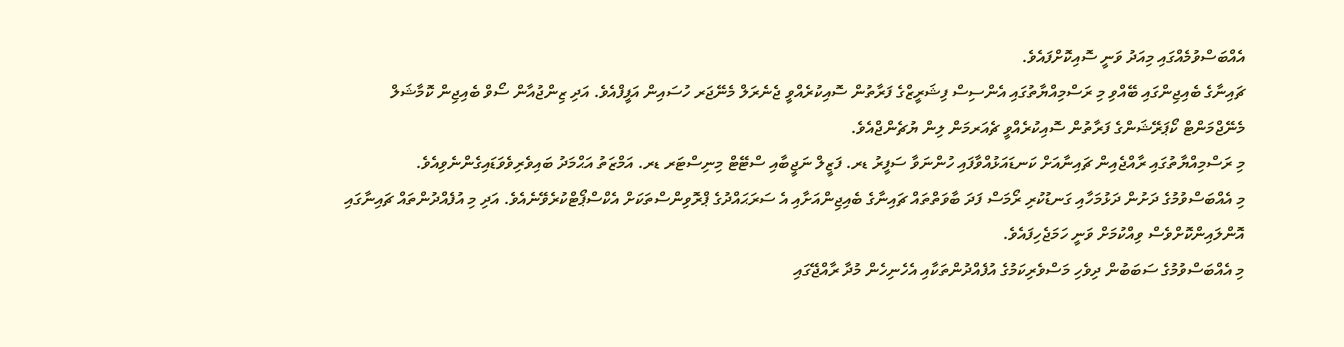އެއްބަސްވުމެއްގައި މިއަދު ވަނީ ސޮއިކޮށްފައެވެ.
ޗައިނާގެ ބެއިޖިންގައި ބޭއްވި މި ރަސްމިއްޔާތުގައި އެންސިސް ފިޝަރީޒްގެ ފަރާތުން ސޮއިކުރެއްވީ ޖެނެރަލް މެނޭޖަރ ހުސައިން އަފީފްއެވެ. އަދި ޒިންޖުއާން ސޯވް ބެއިޖިން ކޮމާޝަލް މެނޭޖްމަންޓް ކޯޕަރޭޝަންގެ ފަރާތުން ސޮއިކުރެއްވީ ޗެއަރމަން ލިން ޔުޗެންޖްއެވެ.
މި ރަސްމިއްޔާތުގައި ރާއްޖެއިން ޗައިނާއަށް ކަނޑައަޅުއްވާފައި ހުންނަވާ ސަފީރު ޑރ. ފަޒީލް ނަޖީބާއި ސްޓޭޓް މިނިސްޓަރ ޑރ. އަމްޒަތު އަޙްމަދު ބައިވެރިވެވަޑައިގެންނެވިއެވެ.
މި އެއްބަސްވުމުގެ ދަށުން ދަޅުމަހާއި ގަނޑުކުރި ރޯމަސް ފަދަ ބާވަތްތައް ޗައިނާގެ ބެއިޖިންއަށާއި އެ ސަރަޙައްދުގެ ޕްރޮވިންސްތަކަށް އެކްސްޕޯޓްކުރެވޭނެއެވެ. އަދި މި އުފެއްދުންތައް ޗައިނާގައި އޮންލައިންކޮށްވެސް ވިއްކުމަށް ވަނީ ހަމަޖެހިފައެވެ.
މި އެއްބަސްވުމުގެ ސަބަބުން ދިވެހި މަސްވެރިކަމުގެ އުފެއްދުންތަކާއި އެހެނިހެން މުދާ ރާއްޖޭގައި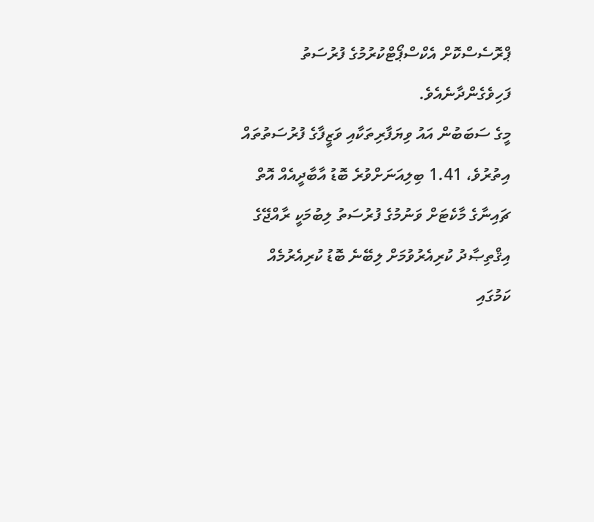ޕްރޮސެސްކޮށް އެކްސްޕޯޓްކުރުމުގެ ފުރުސަތު ފަހިވެގެންދާނެއެވެ.
މީގެ ސަބަބުން އައު ވިޔަފާރިތަކާއި ވަޒީފާގެ ފުރުސަތުތައް އިތުރުވެ، 1.41 ބިލިއަނަށްވުރެ ބޮޑު އާބާދީއެއް އޮތް ޗައިނާގެ މާކެޓަށް ވަނުމުގެ ފުރުސަތު ލިބުމަކީ ރާއްޖޭގެ އިޤްތިޞާދު ކުރިއެރުވުމަށް ލިބޭނެ ބޮޑު ކުރިއެރުމެއް ކަމުގައި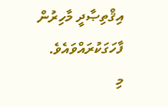އިޤްތިޞާދީ މާހިރުން ފާހަގަކުރައްވައެވެ.
މި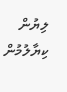ލިޔުން ކިޔާލުމުން